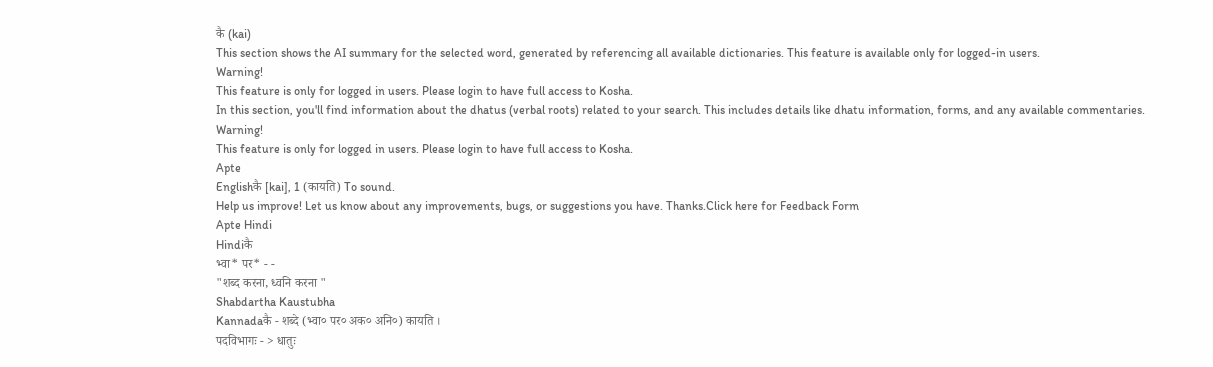कै (kai)
This section shows the AI summary for the selected word, generated by referencing all available dictionaries. This feature is available only for logged-in users.
Warning!
This feature is only for logged in users. Please login to have full access to Kosha.
In this section, you'll find information about the dhatus (verbal roots) related to your search. This includes details like dhatu information, forms, and any available commentaries.
Warning!
This feature is only for logged in users. Please login to have full access to Kosha.
Apte
Englishकै [kai], 1 (कायति) To sound.
Help us improve! Let us know about any improvements, bugs, or suggestions you have. Thanks.Click here for Feedback Form
Apte Hindi
Hindiकै
भ्वा* पर* - -
"शब्द करना, ध्वनि करना "
Shabdartha Kaustubha
Kannadaकै - शब्दे (भ्वा० पर० अक० अनि०) कायति ।
पदविभागः - > धातुः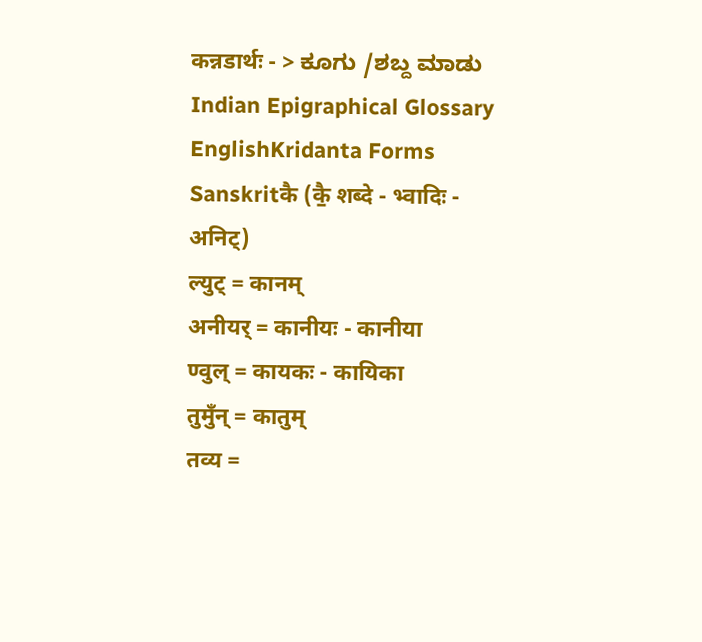कन्नडार्थः - > ಕೂಗು /ಶಬ್ದ ಮಾಡು
Indian Epigraphical Glossary
EnglishKridanta Forms
Sanskritकै (कै॒ शब्दे - भ्वादिः - अनिट्)
ल्युट् = कानम्
अनीयर् = कानीयः - कानीया
ण्वुल् = कायकः - कायिका
तुमुँन् = कातुम्
तव्य =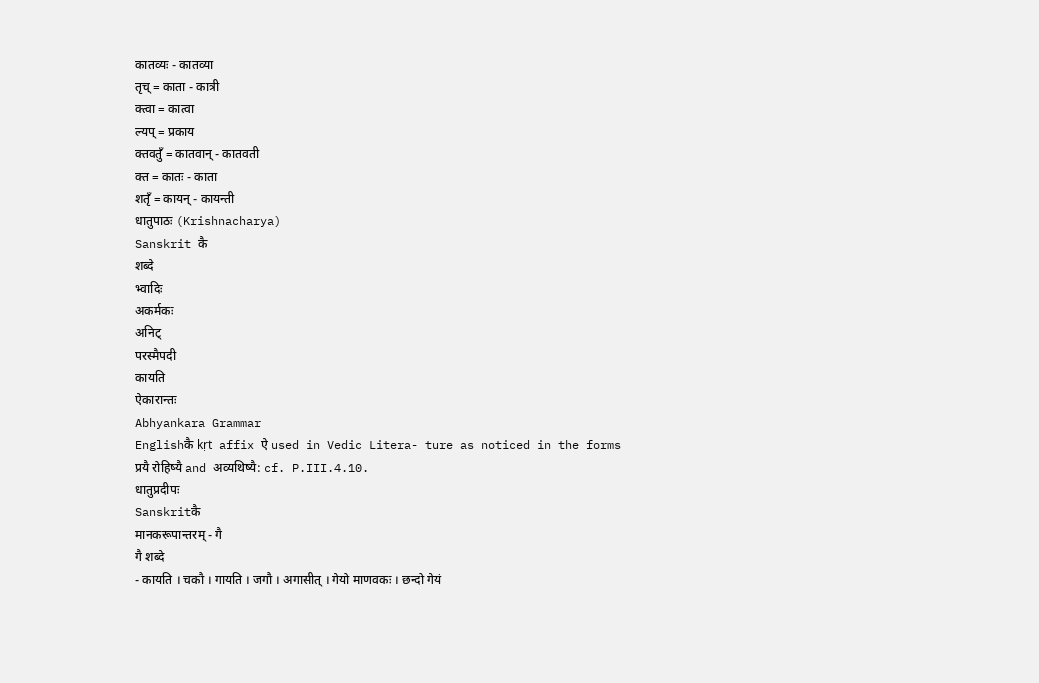कातव्यः - कातव्या
तृच् = काता - कात्री
क्त्वा = कात्वा
ल्यप् = प्रकाय
क्तवतुँ = कातवान् - कातवती
क्त = कातः - काता
शतृँ = कायन् - कायन्ती
धातुपाठः (Krishnacharya)
Sanskrit कै
शब्दे
भ्वादिः
अकर्मकः
अनिट्
परस्मैपदी
कायति
ऐकारान्तः
Abhyankara Grammar
Englishकै kṛt affix ऐ used in Vedic Litera- ture as noticed in the forms प्रयै रोहिष्यै and अव्यथिष्यै: cf. P.III.4.10.
धातुप्रदीपः
Sanskritकै
मानकरूपान्तरम् - गै
गै शब्दे
- कायति । चकौ । गायति । जगौ । अगासीत् । गेयो माणवकः । छन्दो गेयं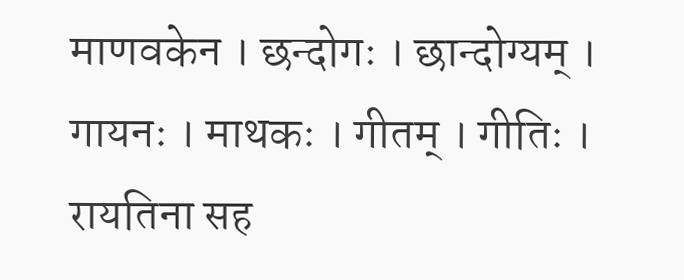माणवकेन । छन्दोगः । छान्दोग्यम् । गायनः । माथकः । गीतम् । गीतिः । रायतिना सह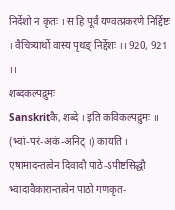निर्देशो न कृतः । स हि पूर्वं यण्वत्प्रकरणे निर्द्दिष्टः । वैचित्र्यार्थो वास्य पृथङ् निर्द्देशः ।। 920, 921 ।।
शब्दकल्पद्रुमः
Sanskritकै, शब्दे । इति कविकल्पद्रुमः ॥
(भ्वां-परं-अकं-अनिट् ।) कायति । एषामादन्तत्वेन दिवादौ पाठे-ऽपीष्टसिद्धौ भ्वादावैकारान्तत्वेन पाठो गणकृत-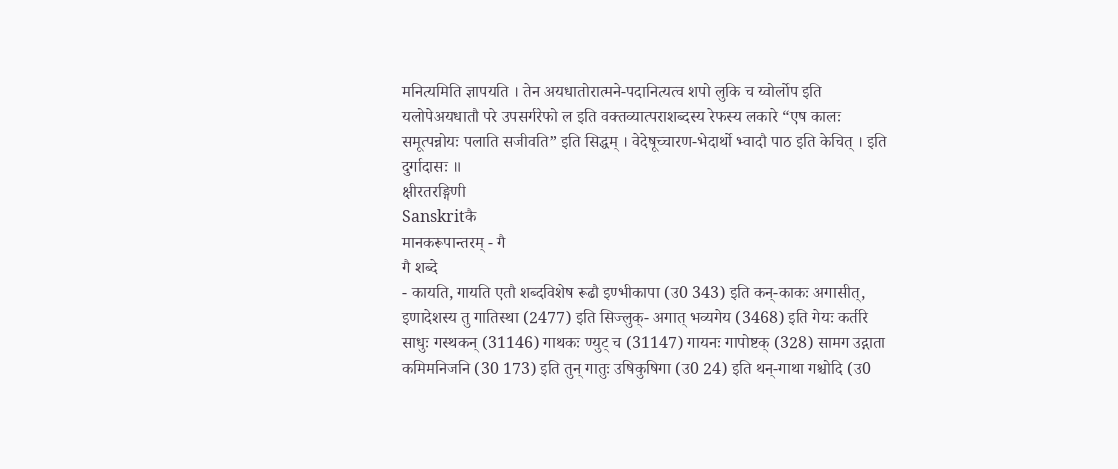मनित्यमिति ज्ञापयति । तेन अयधातोरात्मने-पदानित्यत्व शपो लुकि च य्वोर्लोप इति यलोपेअयधातौ परे उपसर्गरेफो ल इति वक्तव्यात्पराशब्दस्य रेफस्य लकारे “एष कालः समूत्पन्नोयः पलाति सजीवति” इति सिद्धम् । वेदेषूच्चारण-भेदार्थो भ्वादौ पाठ इति केचित् । इति दुर्गादासः ॥
क्षीरतरङ्गिणी
Sanskritकै
मानकरूपान्तरम् - गै
गै शब्दे
- कायति, गायति एतौ शब्दविशेष रूढौ इण्भीकापा (उ0 343) इति कन्-काकः अगासीत्, इणादेशस्य तु गातिस्था (2477) इति सिज्लुक्- अगात् भव्यगेय (3468) इति गेयः कर्तरि साधुः गस्थकन् (31146) गाथकः ण्युट् च (31147) गायनः गापोष्टक् (328) सामग उद्गाता कमिमनिजनि (30 173) इति तुन् गातुः उषिकुषिगा (उ0 24) इति थन्-गाथा गश्चोदि (उ0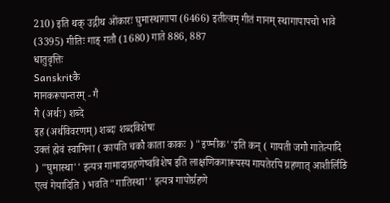210) इति थक् उद्गीथ ओंकारः घुमास्थागापा (6466) इतीत्वम् गीतं गानम् स्थागापापचो भावे (3395) गीतिः गाङ् गतौ (1680) गाते 886, 887
धातुवृत्तिः
Sanskritकै
मानकरूपान्तरम् - गै
गै (अर्थः) शब्दे
इह (अर्थविवरणम्) शब्दः शब्दविशेषः
उक्तं ह्मेवं स्वामिना ( कायति चकौ काता काकः ) "इण्नीक''इति कन् ( गायती जगौ गातेत्यादि ) "घुमास्था'' इत्यत्र गामादाग्रहणेष्वविशेष इति लाक्षणिकगारूपस्य गायतेरपि ग्रहणात् आशीर्लिङि एत्वं गेयादिति ) भवति "गातिस्था'' इत्यत्र गापोर्ग्रहणे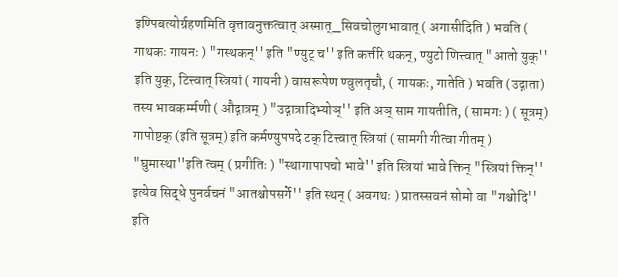इण्पिबत्योर्ग्रहणमिति वृत्तावनुक्तत्वात् अस्मात्_सिवचोलुगभावात् ( अगासीदिति ) भवति ( गाथकः गायनः ) "गस्थकन्'' इति "ण्युट् च'' इति कर्त्तरि थकन्, ण्युटो णित्त्वात् "आतो युक्'' इति युक्, टित्त्वात् स्त्रियां ( गायनी ) वासरूपेण ण्वुलतृचौ, ( गायकः, गातेति ) भवति (उद्गाता) तस्य भावकर्म्मणी ( औद्गात्रम् ) "उद्गात्रादिभ्योञ्'' इति अञ् साम गायतीति, ( सामगः ) ( सूत्रम्) गापोष्टक् (इति सूत्रम्) इति कर्मण्युपपदे टक् टित्त्वात् स्त्रियां ( सामगी गीत्वा गीतम् ) "घुमास्था''इति त्वम् ( प्रगीतिः ) "स्थागापापचो भावे'' इति स्त्रियां भावे क्तिन् "स्त्रियां क्तिन्'' इत्येव सिद्धे पुनर्वचनं "आतश्चोपसर्गे'' इति स्थन् ( अवगथः ) प्रातस्सवनं सोमो वा "गश्चोदि'' इति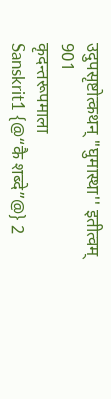उदुपसृष्टोत्कथन् "घुमास्था'' इतीत्वम् 901
कृदन्तरूपमाला
Sanskrit1 {@“कै शब्दे”@} 2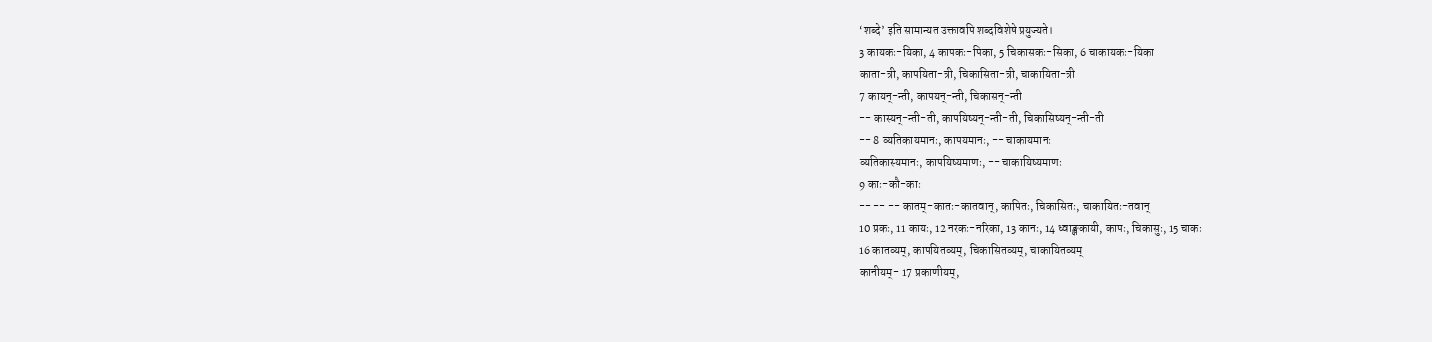‘शब्दे’ इति सामान्यत उक्तावपि शब्दविशेषे प्रयुज्यते।
3 कायकः-यिका, 4 कापकः-पिका, 5 चिकासकः-सिका, 6 चाकायकः-यिका
काता-त्री, कापयिता-त्री, चिकासिता-त्री, चाकायिता-त्री
7 कायन्-न्ती, कापयन्-न्ती, चिकासन्-न्ती
-- कास्यन्-न्ती-ती, कापयिष्यन्-न्ती-ती, चिकासिष्यन्-न्ती-ती
-- 8 व्यतिकायमानः, कापयमानः, -- चाकायमानः
व्यतिकास्यमानः, कापयिष्यमाणः, -- चाकायिष्यमाणः
9 काः-कौ-काः
-- -- -- कातम्-कातः-कातवान्, कापितः, चिकासितः, चाकायितः-तवान्
10 प्रकः, 11 कायः, 12 नरकः-नरिका, 13 कानः, 14 ध्वाङ्क्षकायी, कापः, चिकासुः, 15 चाकः
16 कातव्यम्, कापयितव्यम्, चिकासितव्यम्, चाकायितव्यम्
कानीयम्- 17 प्रकाणीयम्,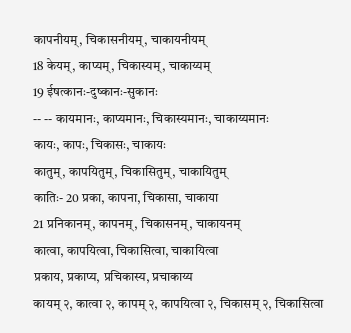कापनीयम्, चिकासनीयम्, चाकायनीयम्
18 केयम्, काप्यम्, चिकास्यम्, चाकाय्यम्
19 ईषत्कानः-दुष्कानः-सुकानः
-- -- कायमानः, काप्यमानः, चिकास्यमानः, चाकाय्यमानः
कायः, कापः, चिकासः, चाकायः
कातुम्, कापयितुम्, चिकासितुम्, चाकायितुम्
कातिः- 20 प्रका, कापना, चिकासा, चाकाया
21 प्रनिकानम्, कापनम्, चिकासनम्, चाकायनम्
कात्वा, कापयित्वा, चिकासित्वा, चाकायित्वा
प्रकाय, प्रकाप्य, प्रचिकास्य, प्रचाकाय्य
कायम् २, कात्वा २, कापम् २, कापयित्वा २, चिकासम् २, चिकासित्वा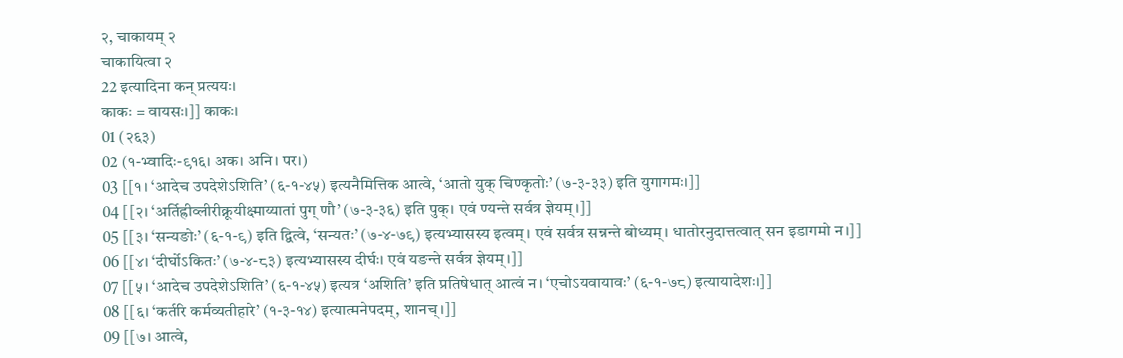२, चाकायम् २
चाकायित्वा २
22 इत्यादिना कन् प्रत्ययः।
काकः = वायसः।]] काकः।
01 (२६३)
02 (१-भ्वादिः-९१६। अक। अनि। पर।)
03 [[१। ‘आदेच उपदेशेऽशिति’ (६-१-४५) इत्यनैमित्तिक आत्वे, ‘आतो युक् चिण्कृतोः’ (७-३-३३) इति युगागमः।]]
04 [[२। ‘अर्तिह्रीव्लीरीक्नूयीक्ष्माय्यातां पुग् णौ’ (७-३-३६) इति पुक्। एवं ण्यन्ते सर्वत्र ज्ञेयम्।]]
05 [[३। ‘सन्यङोः’ (६-१-९) इति द्वित्वे, ‘सन्यतः’ (७-४-७९) इत्यभ्यासस्य इत्वम्। एवं सर्वत्र सन्नन्ते बोध्यम्। धातोरनुदात्तत्वात् सन इडागमो न।]]
06 [[४। ‘दीर्घोऽकितः’ (७-४-८३) इत्यभ्यासस्य दीर्घः। एवं यङन्ते सर्वत्र ज्ञेयम्।]]
07 [[५। ‘आदेच उपदेशेऽशिति’ (६-१-४५) इत्यत्र ‘अशिति’ इति प्रतिषेधात् आत्वं न। ‘एचोऽयवायावः’ (६-१-७८) इत्यायादेशः।]]
08 [[६। ‘कर्तरि कर्मव्यतीहारे’ (१-३-१४) इत्यात्मनेपदम्, शानच्।]]
09 [[७। आत्वे,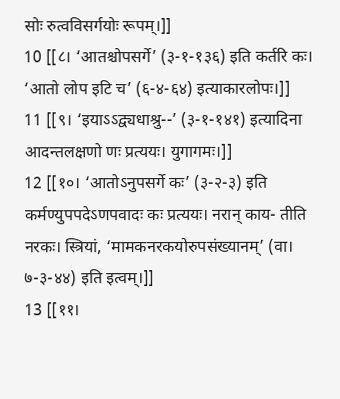सोः रुत्वविसर्गयोः रूपम्।]]
10 [[८। ‘आतश्चोपसर्गे’ (३-१-१३६) इति कर्तरि कः। ‘आतो लोप इटि च’ (६-४-६४) इत्याकारलोपः।]]
11 [[९। ‘इयाऽऽद्व्यधाश्रु--’ (३-१-१४१) इत्यादिना आदन्तलक्षणो णः प्रत्ययः। युगागमः।]]
12 [[१०। ‘आतोऽनुपसर्गे कः’ (३-२-३) इति कर्मण्युपपदेऽणपवादः कः प्रत्ययः। नरान् काय- तीति नरकः। स्त्रियां, ‘मामकनरकयोरुपसंख्यानम्’ (वा। ७-३-४४) इति इत्वम्।]]
13 [[११।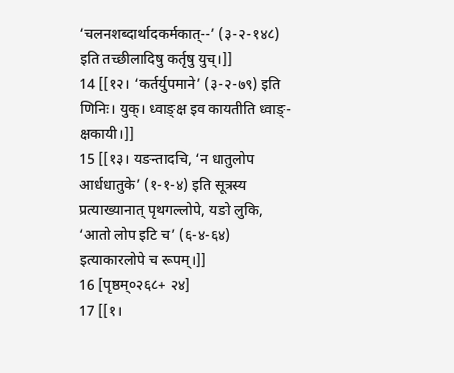‘चलनशब्दार्थादकर्मकात्--’ (३-२-१४८) इति तच्छीलादिषु कर्तृषु युच्।]]
14 [[१२। ‘कर्तर्युपमाने’ (३-२-७९) इति णिनिः। युक्। ध्वाङ्क्ष इव कायतीति ध्वाङ्- क्षकायी।]]
15 [[१३। यङन्तादचि, ‘न धातुलोप आर्धधातुके’ (१-१-४) इति सूत्रस्य प्रत्याख्यानात् पृथगल्लोपे, यङो लुकि, ‘आतो लोप इटि च’ (६-४-६४) इत्याकारलोपे च रूपम्।]]
16 [पृष्ठम्०२६८+ २४]
17 [[१।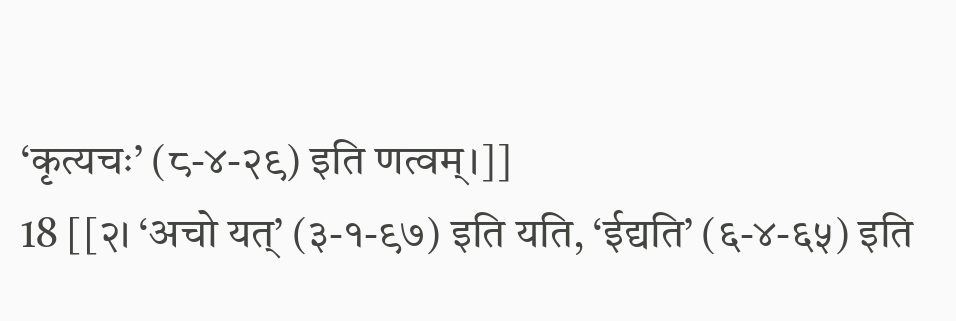‘कृत्यचः’ (८-४-२९) इति णत्वम्।]]
18 [[२। ‘अचो यत्’ (३-१-९७) इति यति, ‘ईद्यति’ (६-४-६५) इति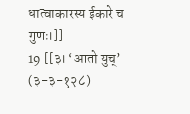धात्वाकारस्य ईकारे च गुणः।]]
19 [[३। ‘आतो युच्’ (३-३-१२८)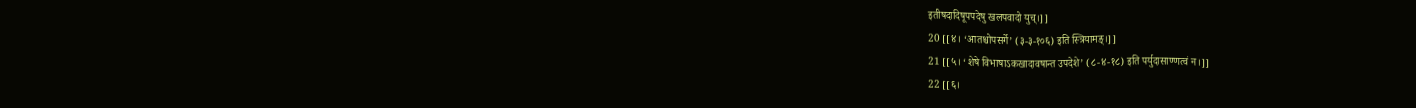इतीषदादिषूपपदेषु खलपवादो युच्।]]
20 [[४। ‘आतश्चोपसर्गे’ (३-३-१०६) इति स्त्रियामङ्।]]
21 [[५। ‘शेषे विभाषाऽकखादावषान्त उपदेशे’ (८-४-१८) इति पर्युदासाण्णत्वं न।]]
22 [[६।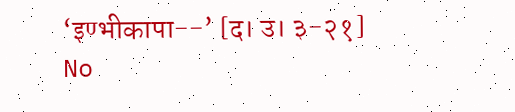‘इण्भीकापा--’ [द। उ। ३-२१]
No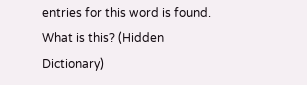entries for this word is found.
What is this? (Hidden Dictionary)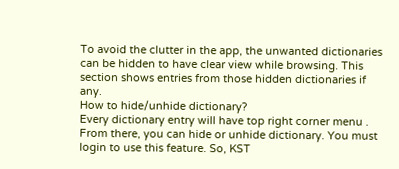To avoid the clutter in the app, the unwanted dictionaries can be hidden to have clear view while browsing. This section shows entries from those hidden dictionaries if any.
How to hide/unhide dictionary?
Every dictionary entry will have top right corner menu . From there, you can hide or unhide dictionary. You must login to use this feature. So, KST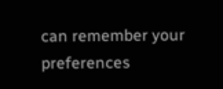can remember your preferences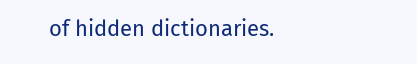of hidden dictionaries.